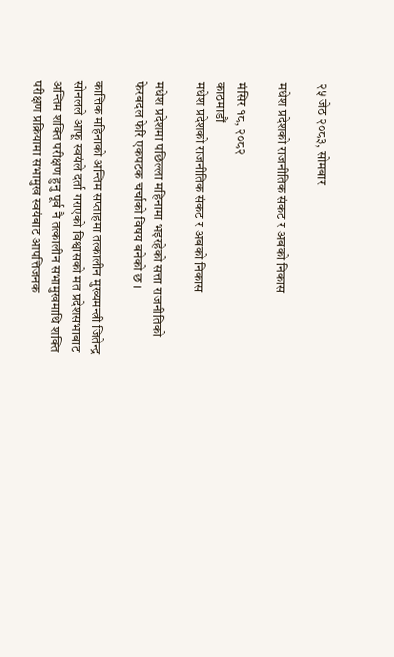२५ जेठ २०८३, सोमबार

मधेश प्रदेशको राजनीतिक संकट र अबको निकास

मंसिर १८, २०८२
काठमाडौं
मधेश प्रदेशको राजनीतिक संकट र अबको निकास

मधेश प्रदेशमा पछिल्ला महिनामा भइरहेको सत्ता राजनीतिको फेरबदल फेरि एकपटक चर्चाको विषय बनेको छ ।

कात्तिक महिनाको अन्तिम सप्ताहमा तत्कालीन मुख्यमन्त्री जितेन्द्र सोनलले आफू स्वयंले दर्ता गराएको विश्वासको मत प्रदेशसभाबाट अन्तिम शक्ति परीक्षण हुनु पूर्व नै तत्कालीन सभामुखमाथि शक्ति परीक्षण प्रक्रियामा सभामुख स्वयंबाट आपत्तिजनक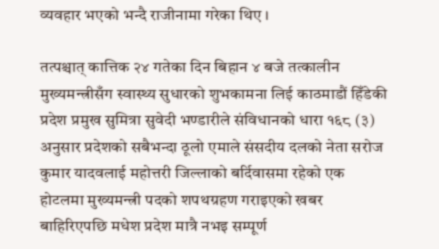व्यवहार भएको भन्दै राजीनामा गरेका थिए ।

तत्पश्चात् कात्तिक २४ गतेका दिन बिहान ४ बजे तत्कालीन मुख्यमन्त्रीसँग स्वास्थ्य सुधारको शुभकामना लिई काठमाडौं हिँडेकी प्रदेश प्रमुख सुमित्रा सुवेदी भण्डारीले संविधानको धारा १६८ (३) अनुसार प्रदेशको सबैभन्दा ठूलो एमाले संसदीय दलको नेता सरोज कुमार यादवलाई महोत्तरी जिल्लाको बर्दिवासमा रहेको एक होटलमा मुख्यमन्त्री पदको शपथग्रहण गराइएको खबर बाहिरिएपछि मधेश प्रदेश मात्रै नभइ सम्पूर्ण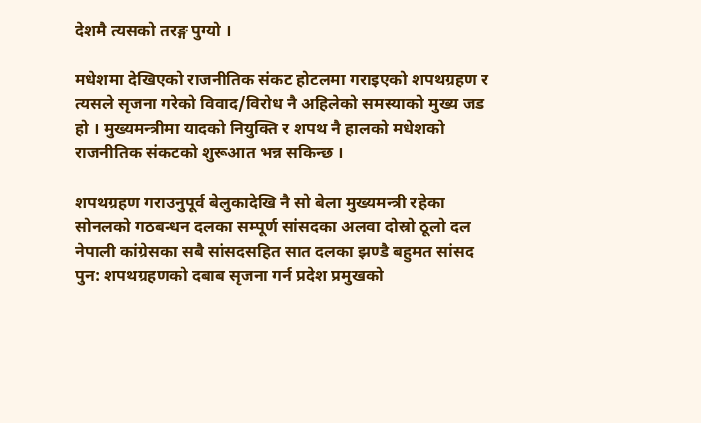देशमै त्यसको तरङ्ग पुग्यो ।

मधेशमा देखिएको राजनीतिक संकट होटलमा गराइएको शपथग्रहण र त्यसले सृजना गरेको विवाद/विरोध नै अहिलेको समस्याको मुख्य जड हो । मुख्यमन्त्रीमा यादको नियुक्ति र शपथ नै हालको मधेशको राजनीतिक संकटको शुरूआत भन्न सकिन्छ ।

शपथग्रहण गराउनुपूर्व बेलुकादेखि नै सो बेला मुख्यमन्त्री रहेका सोनलको गठबन्धन दलका सम्पूर्ण सांसदका अलवा दोस्रो ठूलो दल नेपाली कांग्रेसका सबै सांसदसहित सात दलका झण्डै बहुमत सांसद पुन: शपथग्रहणको दबाब सृजना गर्न प्रदेश प्रमुखको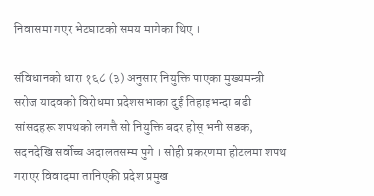निवासमा गएर भेटघाटको समय मागेका थिए ।

संविधानको धारा १६८ (३) अनुसार नियुक्ति पाएका मुख्यमन्त्री सरोज यादवको विरोधमा प्रदेशसभाका दुई तिहाइभन्दा बढी सांसदहरू शपथको लगत्तै सो नियुक्ति बदर होस् भनी सडक, सदनदेखि सर्वोच्च अदालतसम्म पुगे । सोही प्रकरणमा होटलमा शपथ गराएर विवादमा तानिएकी प्रदेश प्रमुख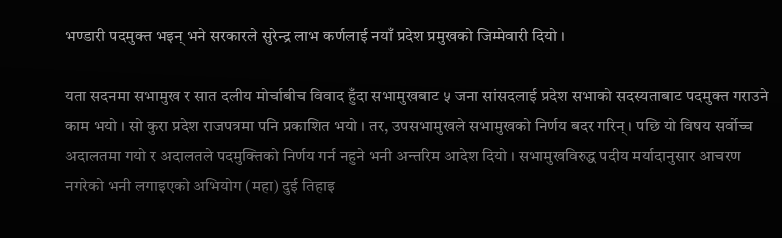भण्डारी पदमुक्त भइन् भने सरकारले सुरेन्द्र लाभ कर्णलाई नयाँ प्रदेश प्रमुखको जिम्मेवारी दियो ।

यता सदनमा सभामुख र सात दलीय मोर्चाबीच विवाद हुँदा सभामुखबाट ५ जना सांसदलाई प्रदेश सभाको सदस्यताबाट पदमुक्त गराउने काम भयो । सो कुरा प्रदेश राजपत्रमा पनि प्रकाशित भयो । तर, उपसभामुखले सभामुखको निर्णय बदर गरिन् । पछि यो विषय सर्वोच्च अदालतमा गयो र अदालतले पदमुक्तिको निर्णय गर्न नहुने भनी अन्तरिम आदेश दियो । सभामुखविरुद्ध पदीय मर्यादानुसार आचरण नगरेको भनी लगाइएको अभियोग (महा) दुई तिहाइ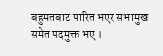बहुमतबाट पारित भएर सभामुख समेत पदमुक्त भए ।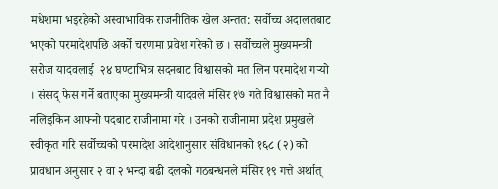मधेशमा भइरहेको अस्वाभाविक राजनीतिक खेल अन्तत: सर्वोच्च अदालतबाट भएको परमादेशपछि अर्को चरणमा प्रवेश गरेको छ । सर्वोच्चले मुख्यमन्त्री सरोज यादवलाई  २४ घण्टाभित्र सदनबाट विश्वासको मत लिन परमादेश गर्‍यो । संसद् फेस गर्ने बताएका मुख्यमन्त्री यादवले मंसिर १७ गते विश्वासको मत नै नलिइकिन आफ्नो पदबाट राजीनामा गरे । उनको राजीनामा प्रदेश प्रमुखले स्वीकृत गरि सर्वोच्चको परमादेश आदेशानुसार संविधानको १६८ (२) को प्रावधान अनुसार २ वा २ भन्दा बढी दलको गठबन्धनले मंसिर १९ गत्ते अर्थात्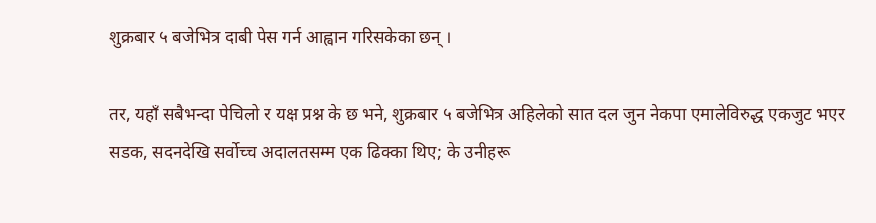शुक्रबार ५ बजेभित्र दाबी पेस गर्न आह्वान गरिसकेका छन् ।

तर, यहाँ सबैभन्दा पेचिलो र यक्ष प्रश्न के छ भने, शुक्रबार ५ बजेभित्र अहिलेको सात दल जुन नेकपा एमालेविरुद्ध एकजुट भएर सडक, सदनदेखि सर्वोच्च अदालतसम्म एक ढिक्का थिए; के उनीहरू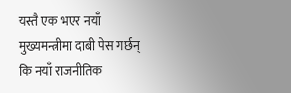यस्तै एक भएर नयाँ मुख्यमन्त्रीमा दाबी पेस गर्छन् कि नयाँ राजनीतिक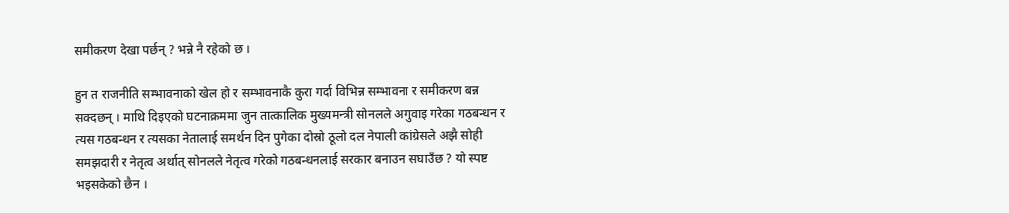समीकरण देखा पर्छन् ? भन्ने नै रहेको छ ।

हुन त राजनीति सम्भावनाको खेल हो र सम्भावनाकै कुरा गर्दा विभिन्न सम्भावना र समीकरण बन्न सक्दछन् । माथि दिइएको घटनाक्रममा जुन तात्कालिक मुख्यमन्त्री सोनलले अगुवाइ गरेका गठबन्धन र त्यस गठबन्धन र त्यसका नेतालाई समर्थन दिन पुगेका दोस्रो ठूलो दल नेपाली कांग्रेसले अझै सोही समझदारी र नेतृत्व अर्थात् सोनलले नेतृत्व गरेको गठबन्धनलाई सरकार बनाउन सघाउँछ ? यो स्पष्ट भइसकेको छैन ।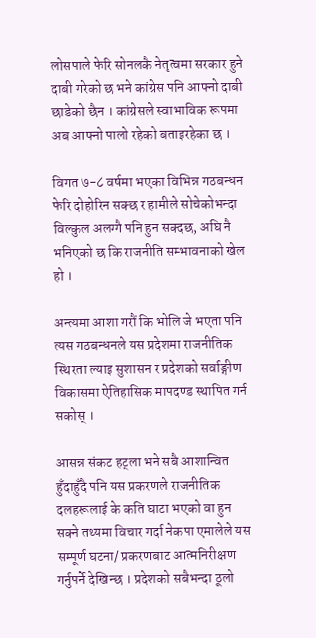लोसपाले फेरि सोनलकै नेतृत्वमा सरकार हुने दाबी गरेको छ भने कांग्रेस पनि आफ्नो दाबी छाडेको छैन । कांग्रेसले स्वाभाविक रूपमा अब आफ्नो पालो रहेको बताइरहेका छ ।

विगत ७-८ वर्षमा भएका विभिन्न गठबन्धन फेरि दोहोरिन सक्छ र हामीले सोचेकोभन्दा विल्कुल अलग्गै पनि हुन सक्दछ, अघि नै भनिएको छ कि राजनीति सम्भावनाको खेल हो ।

अन्त्यमा आशा गरौं कि भोलि जे भएता पनि त्यस गठबन्धनले यस प्रदेशमा राजनीतिक स्थिरता ल्याइ सुशासन र प्रदेशको सर्वाङ्गीण विकासमा ऐतिहासिक मापदण्ड स्थापित गर्न सकोस् ।

आसन्न संकट हट्ला भने सबै आशान्वित हुँदाहुँदै पनि यस प्रकरणले राजनीतिक दलहरूलाई के कति घाटा भएको वा हुन सक्ने तथ्यमा विचार गर्दा नेकपा एमालेले यस सम्पूर्ण घटना/ प्रकरणबाट आत्मनिरीक्षण गर्नुपर्ने देखिन्छ । प्रदेशको सबैभन्दा ठूलो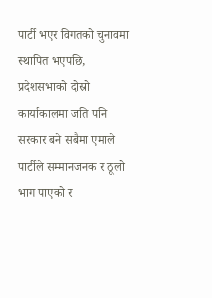पार्टी भएर विगतको चुनावमा स्थापित भएपछि, प्रदेशसभाको दोस्रो कार्याकालमा जति पनि सरकार बने सबैमा एमाले पार्टीले सम्मानजनक र ठूलो भाग पाएको र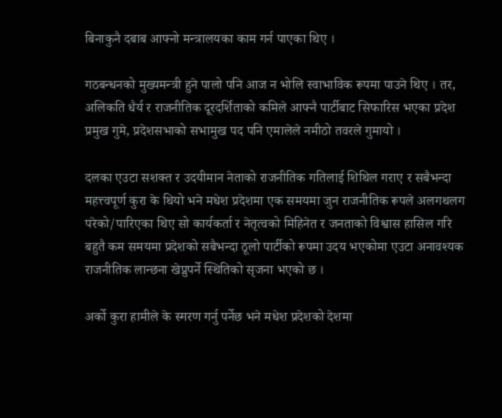बिनाकुनै दबाब आफ्नो मन्त्रालयका काम गर्न पाएका थिए ।

गठबन्धनको मुख्यमन्त्री हुने पालो पनि आज न भोलि स्वाभाविक रूपमा पाउने थिए । तर, अलिकति धैर्य र राजनीतिक दूरदर्शिताको कमिले आफ्नै पार्टीबाट सिफारिस भएका प्रदेश प्रमुख गुमे, प्रदेशसभाको सभामुख पद पनि एमालेले नमीठो तवरले गुमायो ।

दलका एउटा सशक्त र उदयीमान नेताको राजनीतिक गतिलाई शिथिल गराए र सबैभन्दा महत्त्वपूर्ण कुरा के थियो भने मधेश प्रदेशमा एक समयमा जुन राजनीतिक रूपले अलगथलग परेको/पारिएका थिए सो कार्यकर्ता र नेतृत्वको मिहिनेत र जनताको विश्वास हासिल गरि बहुतै कम समयमा प्रदेशको सबैभन्दा ठूलो पार्टीको रूपमा उदय भएकोमा एउटा अनावश्यक राजनीतिक लान्छना खेप्नुपर्ने स्थितिको सृजना भएको छ ।

अर्को कुरा हामीले के स्मरण गर्नु पर्नेछ भने मधेश प्रदेशको देशमा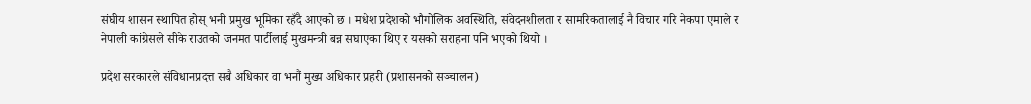संघीय शासन स्थापित होस् भनी प्रमुख भूमिका रहँदै आएको छ । मधेश प्रदेशको भौगोलिक अवस्थिति, संवेदनशीलता र सामरिकतालाई नै विचार गरि नेकपा एमाले र नेपाली कांग्रेसले सीके राउतको जनमत पार्टीलाई मुखमन्त्री बन्न सघाएका थिए र यसको सराहना पनि भएको थियो ।

प्रदेश सरकारले संविधानप्रदत्त सबै अधिकार वा भनौं मुख्य अधिकार प्रहरी (प्रशासनको सञ्चालन)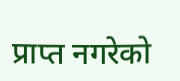प्राप्त नगरेको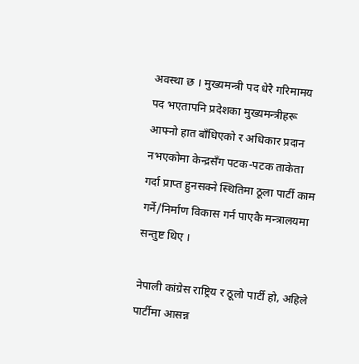अवस्था छ । मुख्यमन्त्री पद धेरै गरिमामय पद भएतापनि प्रदेशका मुख्यमन्त्रीहरू आफ्नो हात बाँधिएको र अधिकार प्रदान नभएकोमा केन्द्रसँग पटक-पटक ताकेता गर्दा प्राप्त हुनसक्ने स्थितिमा ठूला पार्टी काम गर्ने/निर्माण विकास गर्न पाएकै मन्त्रालयमा सन्तुष्ट थिए ।

नेपाली कांग्रेस राष्ट्रिय र ठूलो पार्टी हो, अहिले पार्टीमा आसन्न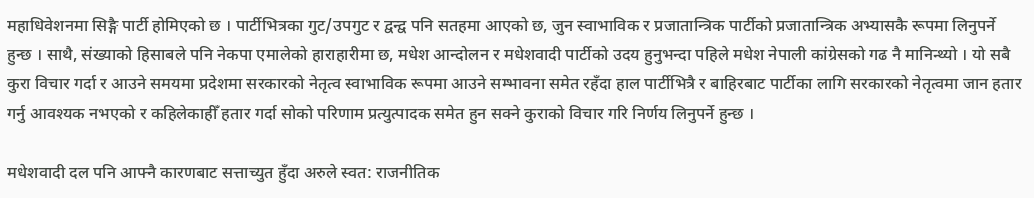महाधिवेशनमा सिङ्गै पार्टी होमिएको छ । पार्टीभित्रका गुट/उपगुट र द्वन्द्व पनि सतहमा आएको छ, जुन स्वाभाविक र प्रजातान्त्रिक पार्टीको प्रजातान्त्रिक अभ्यासकै रूपमा लिनुपर्ने हुन्छ । साथै, संख्याको हिसाबले पनि नेकपा एमालेको हाराहारीमा छ, मधेश आन्दोलन र मधेशवादी पार्टीको उदय हुनुभन्दा पहिले मधेश नेपाली कांग्रेसको गढ नै मानिन्थ्यो । यो सबै कुरा विचार गर्दा र आउने समयमा प्रदेशमा सरकारको नेतृत्व स्वाभाविक रूपमा आउने सम्भावना समेत रहँदा हाल पार्टीभित्रै र बाहिरबाट पार्टीका लागि सरकारको नेतृत्वमा जान हतार गर्नु आवश्यक नभएको र कहिलेकाहीँ हतार गर्दा सोको परिणाम प्रत्युत्पादक समेत हुन सक्ने कुराको विचार गरि निर्णय लिनुपर्ने हुन्छ ।

मधेशवादी दल पनि आफ्नै कारणबाट सत्ताच्युत हुँदा अरुले स्वत: राजनीतिक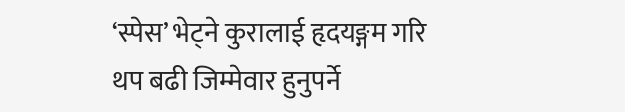‘स्पेस’ भेट्ने कुरालाई हृदयङ्गम गरि थप बढी जिम्मेवार हुनुपर्ने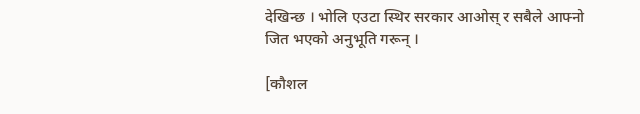देखिन्छ । भोलि एउटा स्थिर सरकार आओस् र सबैले आफ्नो जित भएको अनुभूति गरून् ।

[कौशल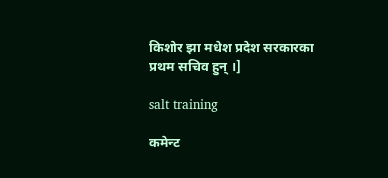किशोर झा मधेश प्रदेश सरकारका प्रथम सचिव हुन् ।]

salt training

कमेन्ट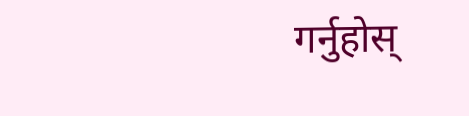गर्नुहोस्